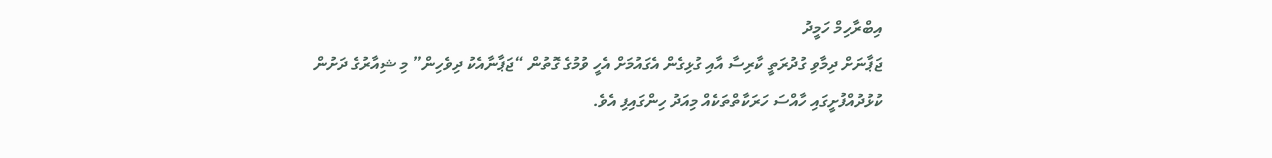އިބްރާހިމް ހަމީދު
ޖަޕާނަށް ދިމާވި ގުދުރަތީ ކާރިސާ އާއި ގުޅިގެން އެގައުމަށް އެހީ ވުމުގެ ގޮތުން “ޖަޕާނާއެކު ދިވެހިން” މި ޝިއާރުގެ ދަށުން ކުޅުދުއްފުށީގައި ހާއްސަ ހަރަކާތްތަކެއް މިއަދު ހިންގައިފި އެވެ.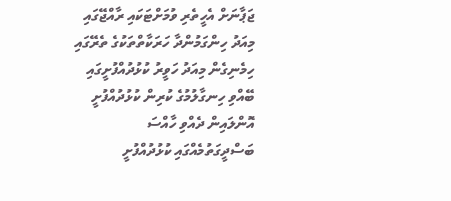ޖަޕާނަށް އެހީތެރި ވުމަށްޓަކައި ރާއްޖޭގައި މިއަދު ހިންގަމުންދާ ހަރަކާތްތަކުގެ ތެރޭގައި ހިމެނިގެން މިއަދު ހަވީރު ކުޅުދުއްފުށީގައި ބޭއްވި ހިނގާލުމުގެ ކުރިން ކުޅުދުއްފުށީ އޮންލައިން ދެއްވި ހާއްސަ ބަސްދީގަތުމެއްގައި ކުޅުދުއްފުށީ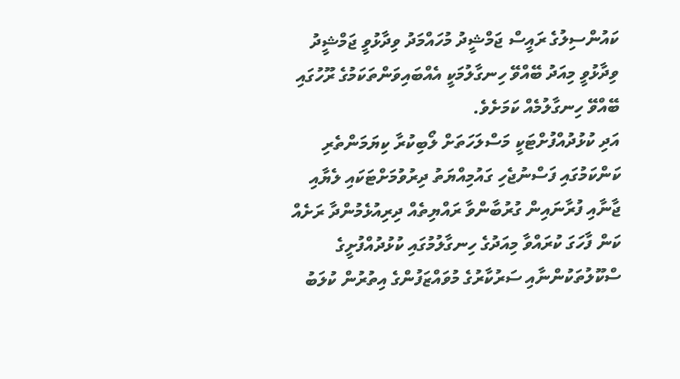ކައުންސިލުގެ ރައީސް ޖަމްޝީދު މުހައްމަދު ވިދާޅުވީ ޖަމްޝީދު ވިދާޅުވީ މިއަދު ބޭއްވޭ ހިނގާލުމަކީ އެއްބައިވަންތަކަމުގެ ރޫހުގައި ބޭއްވޭ ހިނގާލުމެއް ކަމަށެވެ.
އަދި ކުޅުދުއްފުށްޓަކީ މަސްލަހަތަށް ލޯބިކުރާ ކިޔަމަންތެރި ކަންކަމުގައި ފަސްނުޖެހި ގައުމިއްޔަތު ދިރުވުމަށްޓަކައި ލެޔާއި ޖާނާއި ފުރާނައިން ގުރުބާންވާ ރައްޔިތެއް ދިރިއުޅެމުންދާ ރަށެއް ކަން ފާހަގަ ކުރައްވާ މިއަދުގެ ހިނގާލުމުގައި ކުޅުދުއްފުށީގެ ސްކޫލުތަކުންނާއި ސަރުކާރުގެ މުވައްޒަފުންގެ އިތުރުން ކުލަބު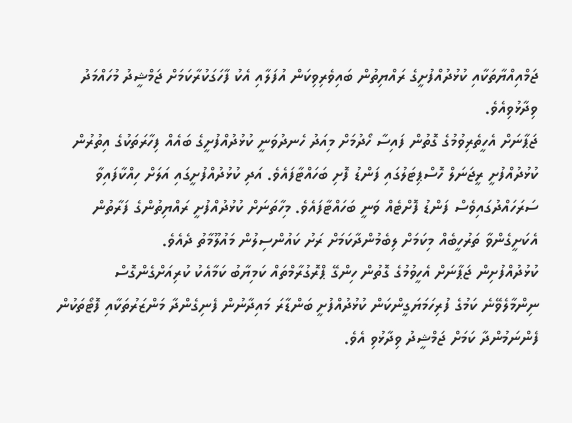ޖަމްއިއްޔާތަކާއި ކުޅުދުއްފުށީގެ ރައްޔިތުން ބައިވެރިވިކަން އުފަލާއި އެކު ފާހަގަކުރާކަމަށް ޖަމްޝީދު މުހައްމަދު ވިދާޅުވިއެވެ.
ޖަޕާނަށް އެހީތެރިވުމުގެ ގޮތުން ފައިސާ ހޯދުމަށް މިއަދު ހެނދުވަނީ ކުޅުދުއްފުށީގެ ބައެއް ފިހާރަތަކުގެ އިތުރުން ކުޅުދުއްފުށީ ރީޖަނަލް ހޮސްޕިޓަލުގައި ފަންޑު ފޮށި ބަހައްޓާފައެވެ. އަދި ކުޅުދުއްފުށީގައި އަލަށް ހިއްކާފައިވާ ސަރަހައްދުގައިވެސް ފަންޑު ފޮށްޓެއް ވަނީ ބަހައްޓާފައެވެ. މިހާތަނަށް ކުޅުދުއްފުށީ ރައްޔިތުންގެ ފަރާތުން އެކަށީގެންވާ ތަރުހީބެއް މިކަމަށް ލިބެމުންދާކަމަށް ރަށު ކައުންސިލުން މައުލޫމާތު ދެއެވެ.
ކުޅުދުއްފުށިން ޖަޕާނަށް އެހީވުމުގެ ގޮތުން ހިންގޭ ޕްރޮގުރާމްތައް ކަމިޔާބު ކަމާއެކު ކުރިއަށްގެންގޮސް ނިންމާލެވޭނެ ކަމުގެ ފުރިހަމަޔަގީންކަން ކުޅުދުއްފުށީ ބަންޑާރަ މައިދާނުން ފެނިގެންދާ މަންޒަރުތަކާއި ފޮޓޯތަކުން ފެންނަމުންދާ ކަމަށް ޖަމްޝީދު ވިދާޅުވި އެވެ.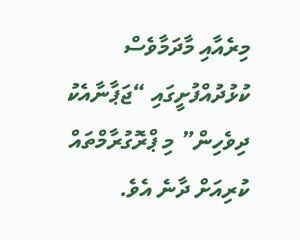މިރެއާއި މާދަމާވެސް ކުޅުދުއްފުށީގައި “ޖަޕާނާއެކު ދިވެހިން” މި ޕްރޮގުރާމްތައް ކުރިއަށް ދާނެ އެވެ.